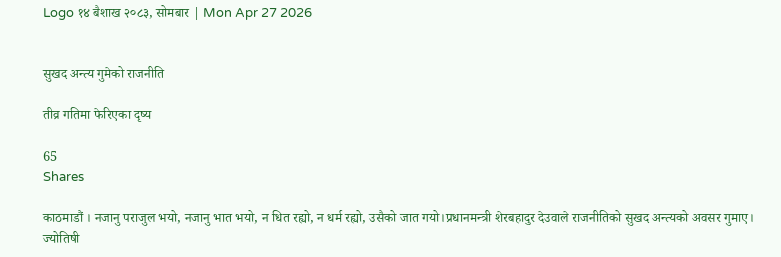Logo १४ बैशाख २०८३, सोमबार | Mon Apr 27 2026


सुखद अन्त्य गुमेको राजनीति

तीव्र गतिमा फेरिएका दृष्य

65
Shares

काठमाडौं । नजानु पराजुल भयो, नजानु भात भयो, न धित रह्यो, न धर्म रह्यो, उसैको जात गयो।प्रधानमन्त्री शेरबहादुर देउवाले राजनीतिको सुखद अन्त्यको अवसर गुमाए। ज्योतिषी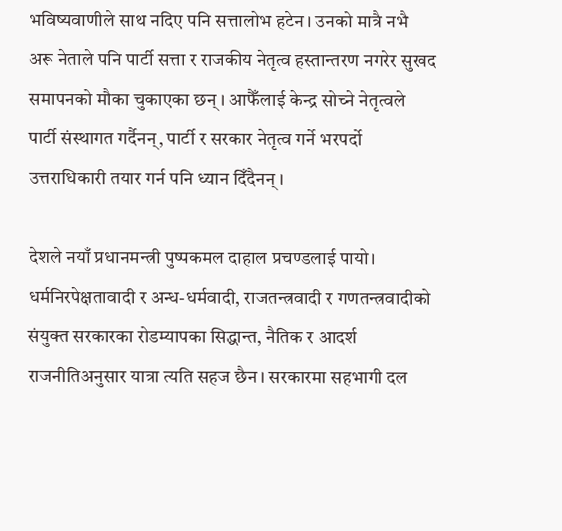भविष्यवाणीले साथ नदिए पनि सत्तालोभ हटेन। उनको मात्रै नभै अरू नेताले पनि पार्टी सत्ता र राजकीय नेतृत्व हस्तान्तरण नगरेर सुखद समापनको मौका चुकाएका छन्। आफैँलाई केन्द्र सोच्ने नेतृत्वले पार्टी संस्थागत गर्दैनन्, पार्टी र सरकार नेतृत्व गर्ने भरपर्दो उत्तराधिकारी तयार गर्न पनि ध्यान दिँदैनन्।

देशले नयाँ प्रधानमन्त्री पुष्पकमल दाहाल प्रचण्डलाई पायो। धर्मनिरपेक्षतावादी र अन्ध-धर्मवादी, राजतन्त्रवादी र गणतन्त्रवादीको संयुक्त सरकारका रोडम्यापका सिद्धान्त, नैतिक र आदर्श राजनीतिअनुसार यात्रा त्यति सहज छैन। सरकारमा सहभागी दल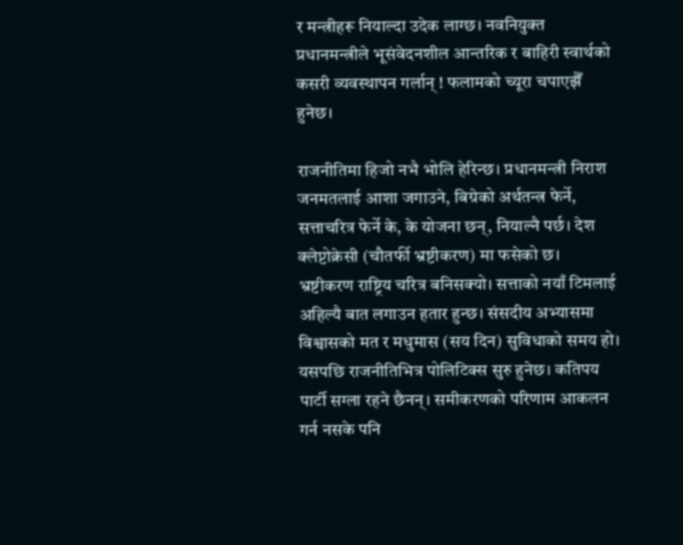र मन्त्रीहरू नियाल्दा उदेक लाग्छ। नवनियुक्त प्रधानमन्त्रीले भूसंवेदनशील आन्तरिक र बाहिरी स्वार्थको कसरी व्यवस्थापन गर्लान् ! फलामको च्यूरा चपाएझैँ हुनेछ।

राजनीतिमा हिजो नभै भोलि हेरिन्छ। प्रधानमन्त्री निराश जनमतलाई आशा जगाउने, बिग्रेको अर्थतन्त्र फेर्ने, सत्ताचरित्र फेर्ने के, के योजना छन्, नियाल्नै पर्छ। देश क्लेप्टोक्रेसी (चौतर्फी भ्रष्टीकरण) मा फसेको छ। भ्रष्टीकरण राष्ट्रिय चरित्र बनिसक्यो। सत्ताको नयाँ टिमलाई अहिल्यै बात लगाउन हतार हुन्छ। संसदीय अभ्यासमा विश्वासको मत र मधुमास (सय दिन) सुविधाको समय हो। यसपछि राजनीतिभित्र पोलिटिक्स सुरु हुनेछ। कतिपय पार्टी सग्ला रहने छैनन्। समीकरणको परिणाम आकलन गर्न नसके पनि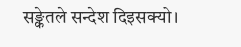सङ्केतले सन्देश दिइसक्यो।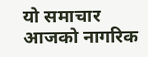यो समाचार आजको नागरिक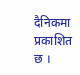दैनिकमा प्रकाशित छ ।